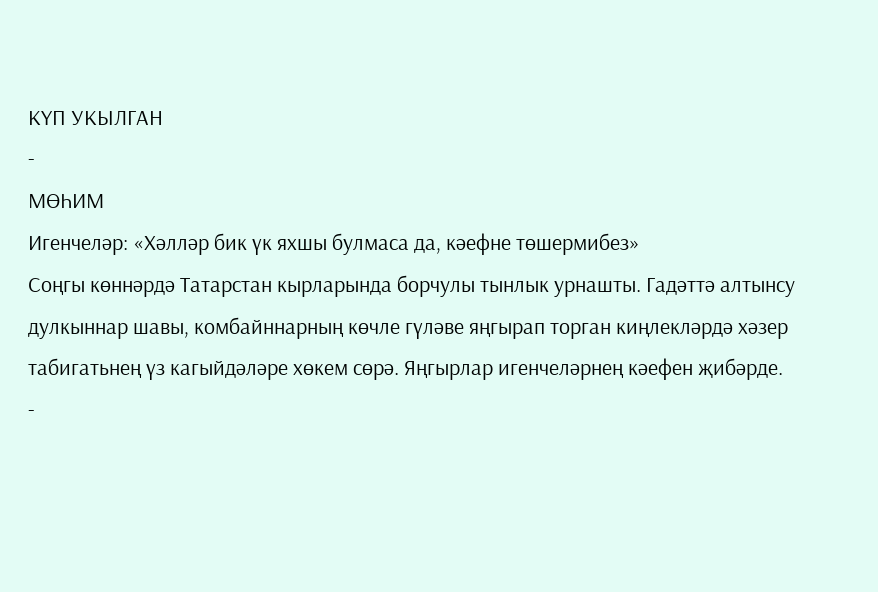КҮП УКЫЛГАН
-
МӨҺИМ
Игенчеләр: «Хәлләр бик үк яхшы булмаса да, кәефне төшермибез»
Соңгы көннәрдә Татарстан кырларында борчулы тынлык урнашты. Гадәттә алтынсу дулкыннар шавы, комбайннарның көчле гүләве яңгырап торган киңлекләрдә хәзер табигатьнең үз кагыйдәләре хөкем сөрә. Яңгырлар игенчеләрнең кәефен җибәрде.
-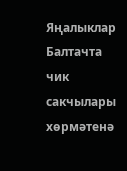Яңалыклар
Балтачта чик сакчылары хөрмәтенә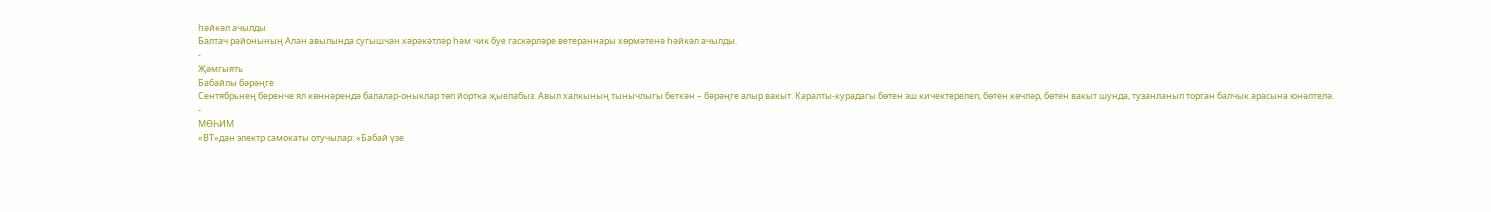һәйкәл ачылды
Балтач районының Алан авылында сугышчан хәрәкәтләр һәм чик буе гаскәрләре ветераннары хөрмәтенә һәйкәл ачылды.
-
Җәмгыять
Бабайлы бәрәңге
Сентябрьнең беренче ял көннәрендә балалар-оныклар төп йортка җыелабыз. Авыл халкының тынычлыгы беткән – бәрәңге алыр вакыт. Каралты-курадагы бөтен эш кичектерелеп, бөтен көчләр, бөтен вакыт шунда, тузанланып торган балчык арасына юнәлтелә.
-
МӨҺИМ
«ВТ»дан электр самокаты отучылар: «Бабай үзе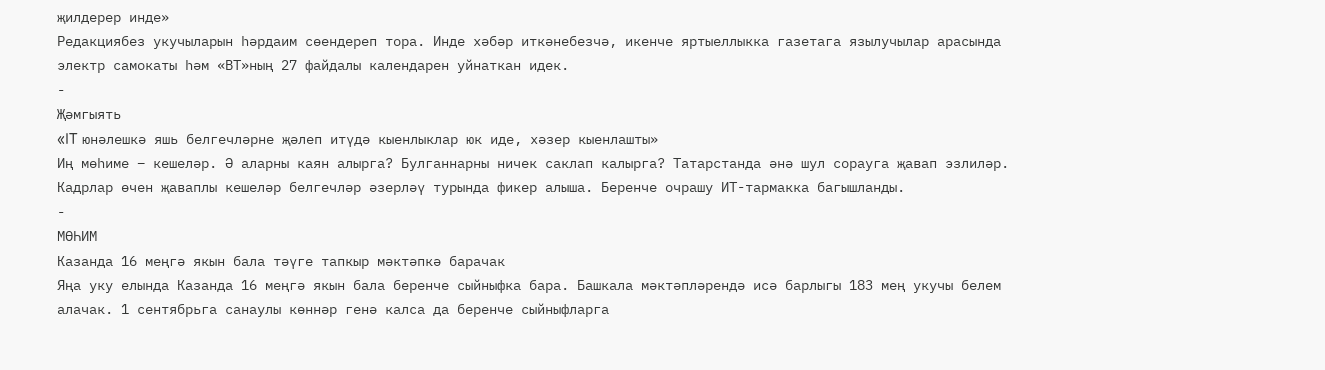җилдерер инде»
Редакциябез укучыларын һәрдаим сөендереп тора. Инде хәбәр иткәнебезчә, икенче яртыеллыкка газетага язылучылар арасында электр самокаты һәм «ВТ»ның 27 файдалы календарен уйнаткан идек.
-
Җәмгыять
«IT юнәлешкә яшь белгечләрне җәлеп итүдә кыенлыклар юк иде, хәзер кыенлашты»
Иң мөһиме – кешеләр. Ә аларны каян алырга? Булганнарны ничек саклап калырга? Татарстанда әнә шул сорауга җавап эзлиләр. Кадрлар өчен җаваплы кешеләр белгечләр әзерләү турында фикер алыша. Беренче очрашу ИТ-тармакка багышланды.
-
МӨҺИМ
Казанда 16 меңгә якын бала тәүге тапкыр мәктәпкә барачак
Яңа уку елында Казанда 16 меңгә якын бала беренче сыйныфка бара. Башкала мәктәпләрендә исә барлыгы 183 мең укучы белем алачак. 1 сентябрьга санаулы көннәр генә калса да беренче сыйныфларга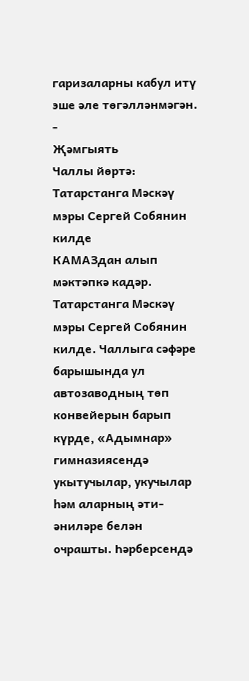гаризаларны кабул итү эше әле төгәлләнмәгән.
-
Җәмгыять
Чаллы йөртә: Татарстанга Мәскәү мэры Сергей Собянин килде
КАМАЗдан алып мәктәпкә кадәр. Татарстанга Мәскәү мэры Сергей Собянин килде. Чаллыга сәфәре барышында ул автозаводның төп конвейерын барып күрде, «Адымнар» гимназиясендә укытучылар, укучылар һәм аларның әти-әниләре белән очрашты. Һәрберсендә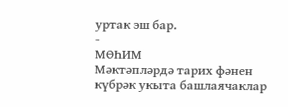уртак эш бар.
-
МӨҺИМ
Мәктәпләрдә тарих фәнен күбрәк укыта башлаячаклар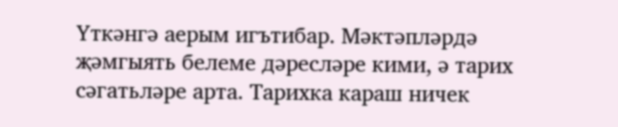Үткәнгә аерым игътибар. Мәктәпләрдә җәмгыять белеме дәресләре кими, ә тарих сәгатьләре арта. Тарихка караш ничек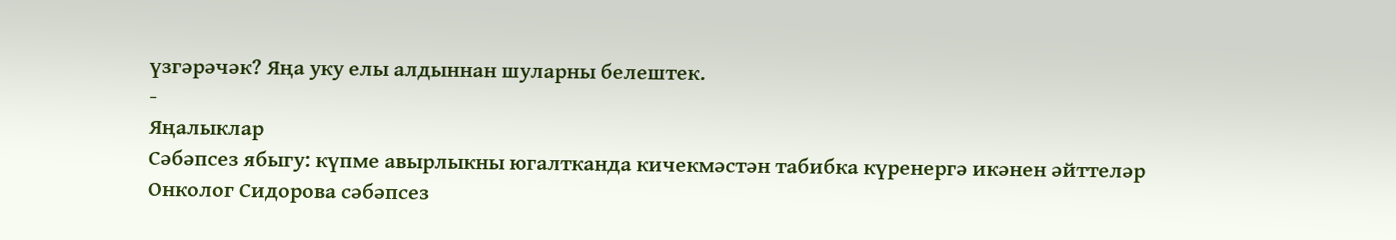үзгәрәчәк? Яңа уку елы алдыннан шуларны белештек.
-
Яңалыклар
Cәбәпсез ябыгу: күпме авырлыкны югалтканда кичекмәстән табибка күренергә икәнен әйттеләр
Онколог Сидорова сәбәпсез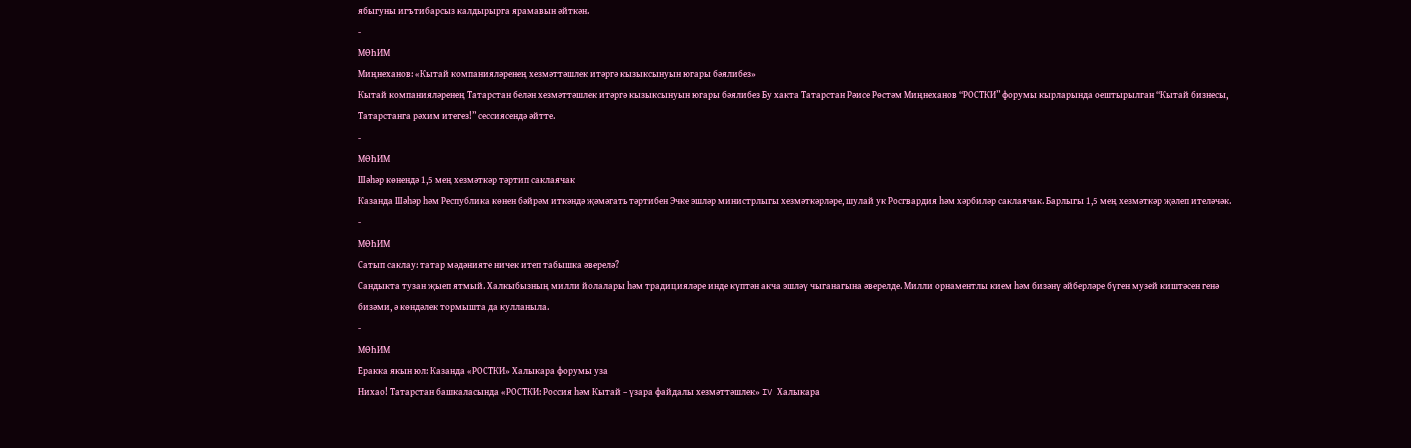ябыгуны игътибарсыз калдырырга ярамавын әйткән.
-
МӨҺИМ
Миңнеханов: «Кытай компанияләренең хезмәттәшлек итәргә кызыксынуын югары бәялибез»
Кытай компанияләренең Татарстан белән хезмәттәшлек итәргә кызыксынуын югары бәялибез Бу хакта Татарстан Рәисе Рөстәм Миңнеханов “РОСТКИ” форумы кырларында оештырылган “Кытай бизнесы, Татарстанга рәхим итегез!” сессиясендә әйтте.
-
МӨҺИМ
Шәһәр көнендә 1,5 мең хезмәткәр тәртип саклаячак
Казанда Шәһәр һәм Республика көнен бәйрәм иткәндә җәмәгать тәртибен Эчке эшләр министрлыгы хезмәткәрләре, шулай ук Росгвардия һәм хәрбиләр саклаячак. Барлыгы 1,5 мең хезмәткәр җәлеп ителәчәк.
-
МӨҺИМ
Сатып саклау: татар мәдәнияте ничек итеп табышка әверелә?
Сандыкта тузан җыеп ятмый. Халкыбызның милли йолалары һәм традицияләре инде күптән акча эшләү чыганагына әверелде. Милли орнаментлы кием һәм бизәнү әйберләре бүген музей киштәсен генә бизәми, ә көндәлек тормышта да кулланыла.
-
МӨҺИМ
Еракка якын юл: Казанда «РОСТКИ» Халыкара форумы уза
Нихао! Татарстан башкаласында «РОСТКИ: Россия һәм Кытай – үзара файдалы хезмәттәшлек» IV Халыкара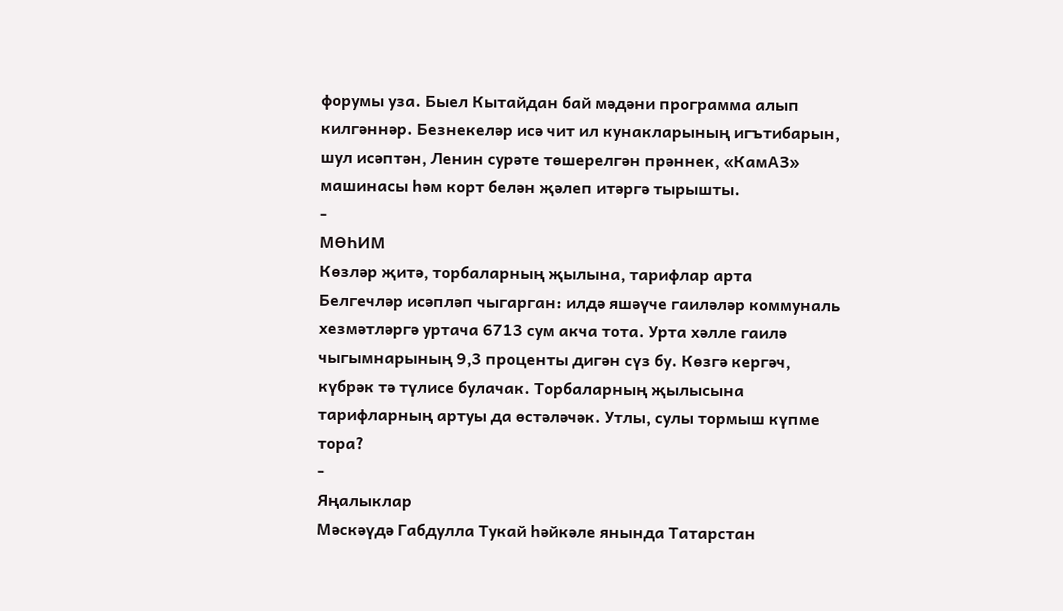форумы уза. Быел Кытайдан бай мәдәни программа алып килгәннәр. Безнекеләр исә чит ил кунакларының игътибарын, шул исәптән, Ленин сурәте төшерелгән прәннек, «КамАЗ» машинасы һәм корт белән җәлеп итәргә тырышты.
-
МӨҺИМ
Көзләр җитә, торбаларның җылына, тарифлар арта
Белгечләр исәпләп чыгарган: илдә яшәүче гаиләләр коммуналь хезмәтләргә уртача 6713 сум акча тота. Урта хәлле гаилә чыгымнарының 9,3 проценты дигән сүз бу. Көзгә кергәч, күбрәк тә түлисе булачак. Торбаларның җылысына тарифларның артуы да өстәләчәк. Утлы, сулы тормыш күпме тора?
-
Яңалыклар
Мәскәүдә Габдулла Тукай һәйкәле янында Татарстан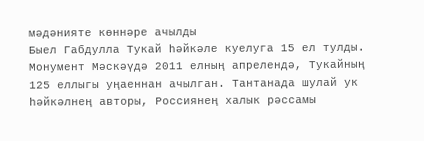мәдәнияте көннәре ачылды
Быел Габдулла Тукай һәйкәле куелуга 15 ел тулды. Монумент Мәскәүдә 2011 елның апрелендә, Тукайның 125 еллыгы уңаеннан ачылган. Тантанада шулай ук һәйкәлнең авторы, Россиянең халык рәссамы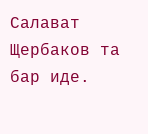Салават Щербаков та бар иде.